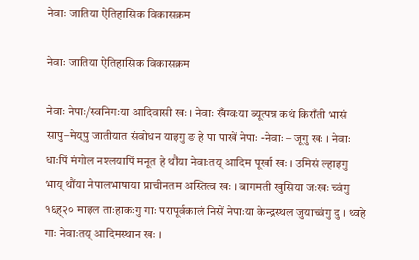नेवाः जातिया ऐतिहासिक विकासक्रम

नेवाः जातिया ऐतिहासिक विकासक्रम

नेवाः नेपाः/स्वनिगःया आदिवासी खः । नेवाः खँग्वःया ब्यूत्पन्न कथं किराँती भासं सापु–मेय्‌पु जातीयात संवोधन याइगु ङ हे पा पाखें नेपाः -नेवाः – जूगु खः । नेवाः धाःपिं मंगोल नश्लयापिं मनूत हे थौंया नेवाःतय् आदिम पूर्खा खः । उमिसं ल्हाइगु भाय् थौंया नेपालभाषाया प्राचीनतम अस्तित्व खः । बागमती खुसिया जःखः च्वंगु १६ह्२० माइल ताःहाकःगु गाः परापूर्वकालं निसें नेपाःया केन्द्रस्थल जुयाच्वंगु दु । थ्वहे गाः नेवाःतय् आदिमस्थान खः ।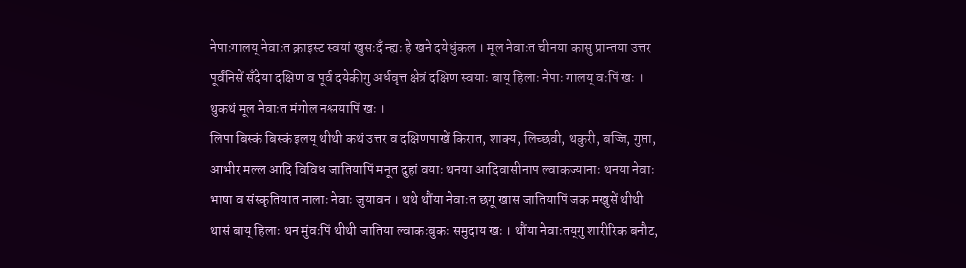नेपाःगालय् नेवाःत क्राइस्ट स्वयां खुसःदँ न्ह्यः हे खने दयेधुंकल । मूल नेवाःत चीनया कासु प्रान्तया उत्तर पूर्वंनिसें सँदेया दक्षिण व पूर्व दयेकीगु अर्धवृत्त क्षेत्रं दक्षिण स्वयाः बाय् हिलाः नेपाः गालय् वःपिं खः । थुकथं मूल नेवाःत मंगोल नश्लयापिं खः ।
लिपा बिस्कं बिस्कं इलय् थीथी कथं उत्तर व दक्षिणपाखें किरात, शाक्य, लिच्छवी, थकुरी, बज्जि, गुप्ता, आभीर मल्ल आदि विविध जातियापिं मनूत दुहां वयाः थनया आदिवासीनाप ल्वाकज्यानाः थनया नेवाः भाषा व संस्कृतियात नालाः नेवाः जुयावन । थथे थौंया नेवाःत छगू खास जातियापिं जक मखुसें थीथी थासं बाय् हिलाः थन मुंवःपिं थीथी जातिया ल्वाकःबुकः समुदाय खः । थौंया नेवाःतय्‌गु शारीरिक बनौट,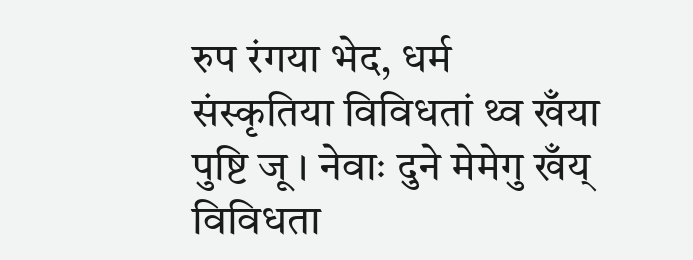रुप रंगया भेद, धर्म संस्कृतिया विविधतां थ्व खँया पुष्टि जू । नेवाः दुने मेमेगु खँय् विविधता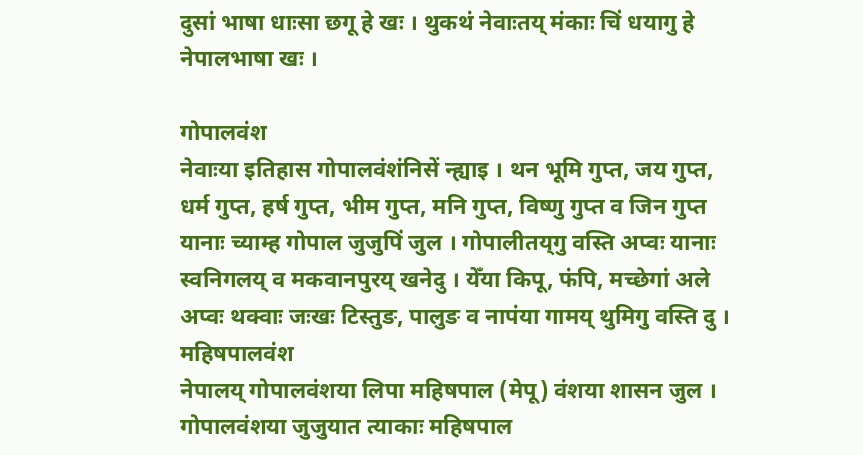दुसां भाषा धाःसा छगू हे खः । थुकथं नेवाःतय् मंकाः चिं धयागु हे नेपालभाषा खः ।

गोपालवंश
नेवाःया इतिहास गोपालवंशंनिसें न्ह्याइ । थन भूमि गुप्त, जय गुप्त, धर्म गुप्त, हर्ष गुप्त, भीम गुप्त, मनि गुप्त, विष्णु गुप्त व जिन गुप्त यानाः च्याम्ह गोपाल जुजुपिं जुल । गोपालीतय्‌गु वस्ति अप्वः यानाः स्वनिगलय् व मकवानपुरय् खनेदु । येँया किपू, फंपि, मच्छेगां अले अप्वः थक्वाः जःखः टिस्तुङ, पालुङ व नापंया गामय् थुमिगु वस्ति दु ।
महिषपालवंश
नेपालय् गोपालवंशया लिपा महिषपाल (मेपू) वंशया शासन जुल । गोपालवंशया जुजुयात त्याकाः महिषपाल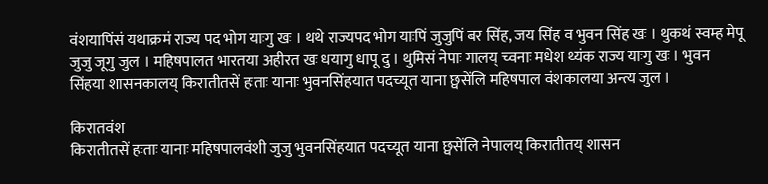वंशयापिंसं यथाक्रमं राज्य पद भोग याःगु खः । थथे राज्यपद भोग याःपिं जुजुपिं बर सिंह, जय सिंह व भुवन सिंह खः । थुकथं स्वम्ह मेपू जुजु जूगु जुल । महिषपालत भारतया अहीरत खः धयागु धापू दु । थुमिसं नेपाः गालय् च्वनाः मधेश थ्यंक राज्य याःगु खः । भुवन सिंहया शासनकालय् किरातीतसें हःताः यानाः भुवनसिंहयात पदच्यूत याना छ्वसेंलि महिषपाल वंशकालया अन्त्य जुल ।

किरातवंश
किरातीतसें हःताः यानाः महिषपालवंशी जुजु भुवनसिंहयात पदच्यूत याना छ्वसेंलि नेपालय् किरातीतय् शासन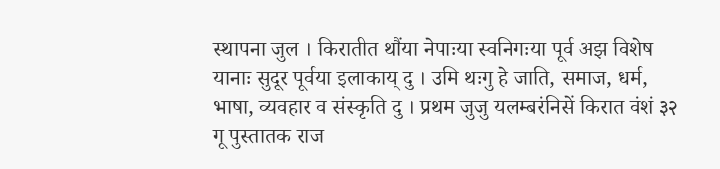स्थापना जुल । किरातीत थौंया नेपाःया स्वनिगःया पूर्व अझ विशेष यानाः सुदूर पूर्वया इलाकाय् दु । उमि थःगु हे जाति, समाज, धर्म, भाषा, व्यवहार व संस्कृति दु । प्रथम जुजु यलम्बरंनिसें किरात वंशं ३२ गू पुस्तातक राज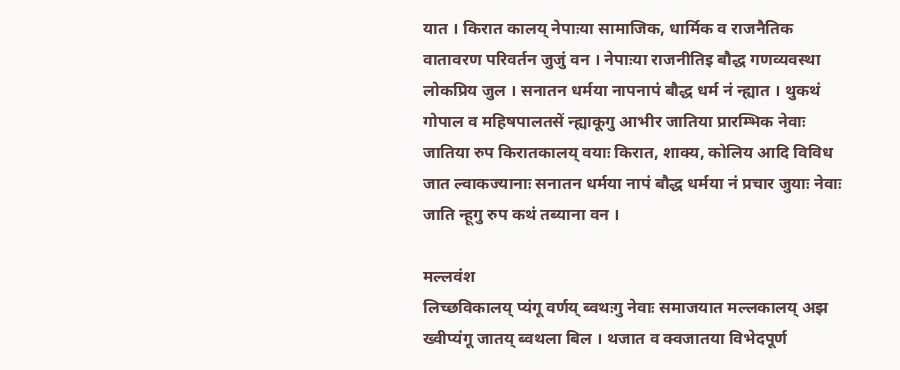यात । किरात कालय् नेपाःया सामाजिक, धार्मिक व राजनैतिक वातावरण परिवर्तन जुजुं वन । नेपाःया राजनीतिइ बौद्ध गणव्यवस्था लोकप्रिय जुल । सनातन धर्मया नापनापं बौद्ध धर्म नं न्ह्यात । थुकथं गोपाल व महिषपालतसें न्ह्याकूगु आभीर जातिया प्रारम्भिक नेवाः जातिया रुप किरातकालय् वयाः किरात, शाक्य, कोलिय आदि विविध जात ल्वाकज्यानाः सनातन धर्मया नापं बौद्ध धर्मया नं प्रचार जुयाः नेवाः जाति न्हूगु रुप कथं तब्याना वन ।

मल्लवंश
लिच्छविकालय् प्यंगू वर्णय् ब्वथःगु नेवाः समाजयात मल्लकालय् अझ ख्वीप्यंगू जातय् ब्वथला बिल । थजात व क्वजातया विभेदपूर्ण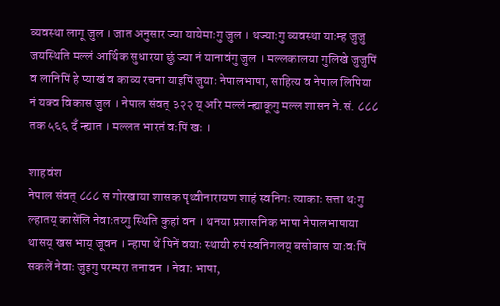व्यवस्था लागू जुल । जात अनुसार ज्या यायेमाःगु जुल । थज्याःगु व्यवस्था याःम्ह जुजु जयस्थिति मल्लं आर्थिक सुधारया छुं ज्या नं यानावंगु जुल । मल्लकालया गुलिखे जुजुपिं व लानिपिं हे प्याखं व काव्य रचना याइपिं जुयाः नेपालभाषा, साहित्य व नेपाल लिपिया नं यक्व विकास जुल । नेपाल संवत् ३२२ य् अरि मल्लं न्ह्याकूगु मल्ल शासन ने.सं. ८८८ तक ५६६ दँ न्ह्यात । मल्लत भारतं वःपिं खः ।

शाहवंश
नेपाल संवत् ८८८ स गोरखाया शासक पृथ्वीनारायण शाहं स्वनिगः त्याकाः सत्ता थःगु ल्हातय् कासेंलि नेवाःतय्गु स्थिति कुहां वन । थनया प्रशासनिक भाषा नेपालभाषाया थासय् खस भाय् जूवन । न्हापा थें पिनें वयाः स्थायी रुपं स्वनिगलय् बसोबास याःवःपिं सकलें नेवाः जुइगु परम्परा तनावन । नेवाः भाषा,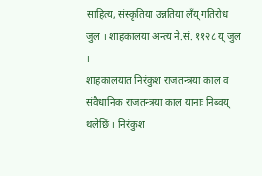साहित्य, संस्कृतिया उन्नतिया लँय् गतिरोध जुल । शाहकालया अन्त्य ने.सं. ११२८ य् जुल ।
शाहकालयात निरंकुश राजतन्त्रया काल व संवैधानिक राजतन्त्रया काल यानाः निब्वय् थलेछिं । निरंकुश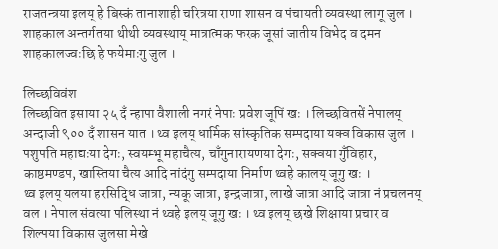राजतन्त्रया इलय् हे बिस्कं तानाशाही चरित्रया राणा शासन व पंचायती व्यवस्था लागू जुल । शाहकाल अन्तर्गतया थीथी व्यवस्थाय् मात्रात्मक फरक जूसां जातीय विभेद व दमन शाहकालज्वःछि हे फयेमाःगु जुल ।

लिच्छविवंश
लिच्छवित इसाया २५ दँ न्हापा वैशाली नगरं नेपाः प्रवेश जूपिं खः । लिच्छवितसें नेपालय् अन्दाजी ९०० दँ शासन यात । थ्व इलय् धार्मिक सांस्कृतिक सम्पदाया यक्व विकास जुल । पशुपति महाद्यःया देगः, स्वयम्भू महाचैत्य, चाँगुनारायणया देगः, सक्वया गुँविहार, काष्ठमण्डप, खास्तिया चैत्य आदि नांदंगु सम्पदाया निर्माण थ्वहे कालय् जूगु खः ।
थ्व इलय् यलया हरसिद्धि जात्रा, न्यकू जात्रा, इन्द्रजात्रा, लाखे जात्रा आदि जात्रा नं प्रचलनय् वल । नेपाल संवत्या पलिस्था नं थ्वहे इलय् जूगु खः । थ्व इलय् छखे शिक्षाया प्रचार व शिल्पया विकास जुलसा मेखे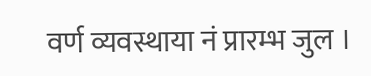वर्ण व्यवस्थाया नं प्रारम्भ जुल ।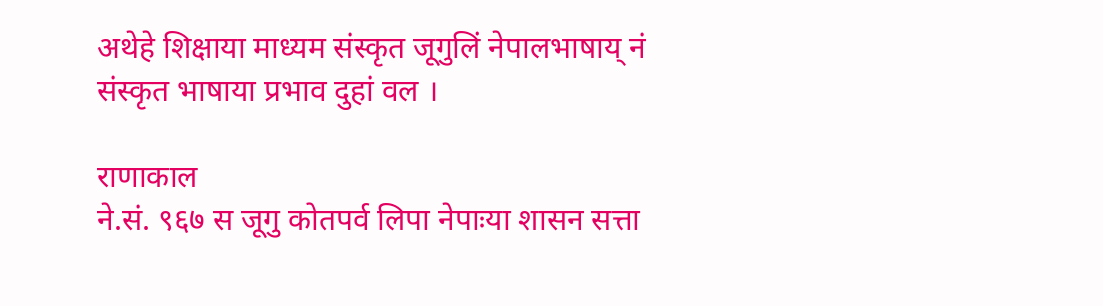अथेहे शिक्षाया माध्यम संस्कृत जूगुलिं नेपालभाषाय् नं संस्कृत भाषाया प्रभाव दुहां वल ।

राणाकाल
ने.सं. ९६७ स जूगु कोतपर्व लिपा नेपाःया शासन सत्ता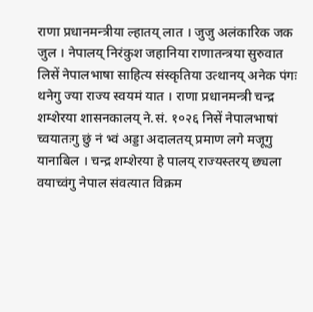राणा प्रधानमन्त्रीया ल्हातय् लात । जुजु अलंकारिक जक जुल । नेपालय् निरंकुश जहानिया राणातन्त्रया सुरुवात लिसें नेपालभाषा साहित्य संस्कृतिया उत्थानय् अनेक पंगः थनेगु ज्या राज्य स्वयमं यात । राणा प्रधानमन्त्री चन्द्र शम्शेरया शासनकालय् ने.सं. १०२६ निसें नेपालभाषां च्वयातःगु छुं नं भ्वं अड्डा अदालतय् प्रमाण लगे मजूगु यानाबिल । चन्द्र शम्शेरया हे पालय् राज्यस्तरय् छ्यला वयाच्वंगु नेपाल संवत्यात विक्रम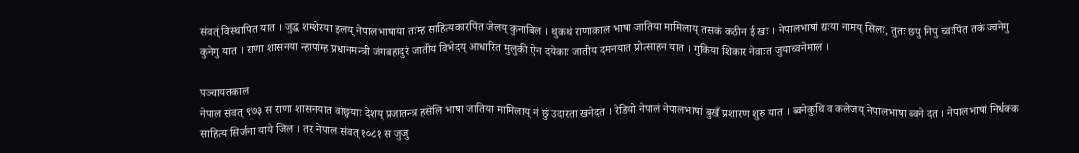संवत्ं विस्थापित यात । जुद्ध शम्शेरया इलय् नेपालभाषाया तःम्ह साहित्यकारपिंत जेलय् कुनाबिल । थुकथं राणाकाल भाषा जातिया मामिलाय् तसकं कठीन ई खः । नेपालभाषां द्यःया नामय् सिलः, तुतः छपु निपु च्वःपिंत तकं ज्वनेगु कुनेगु यात । राणा शासनया न्हापांम्ह प्रधानमन्त्री जंगबहादुरं जातीय विभेदय् आधारित मुलुकी ऐन दयेकाः जातीय दमनयात प्रोत्साहन यात । गुकिया शिकार नेवाःत जुयाच्वनेमाल ।

पञ्चायतकाल
नेपाल संवत् ९७३ स राणा शासनयात वांछ्वयाः देशय् प्रजातन्त्र हसेंलि भाषा जातिया मामिलाय् नं छुं उदारता खनेदत । रेडियो नेपालं नेपालभाषां बुखँ प्रशारण शुरु यात । ब्वनेकुथि व कलेजय् नेपालभाषा ब्वने दत । नेपालभाषां निर्धक्क साहित्य सिर्जना याये जिल । तर नेपाल संवत् १०८१ स जुजु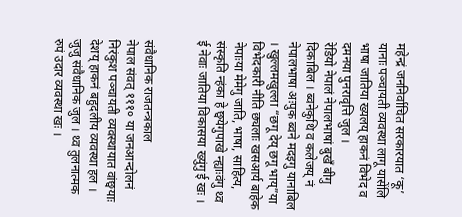महेन्द्रं जननिर्वाचित सरकारयात ‘कू’ यानाः पञ्चायती व्यवस्था लागू यासेंलि भाषा जातिया ख्यलय् हाकनं विभेद व दमनया पुनरावृत्ति जुल ।
रेडियो नेपालं नेपालभाषां बुखँ बीगु दिकाबिल । ब्वनेकुथि व कलेजय् नं नेपालभाषा अःपुक ब्वने मदइगु यानाबिल । खुल्लमखुल्ला “छगू देय् छगू भाय्”या विभेदकारी नीति छ्यलाः खसआर्य बाहेक नेपाःया मेमेगु जाति, भाषा, साहित्य, संस्कृति न्हंका हे छ्वयेगुपाखे न्ह्याःवंगु थ्व ई नेवाः जातिया विकासया ख्युंगु ई खः ।


संवैधानिक राजतन्त्रकाल
नेपाल संवत् १११० या जनआन्दोलनं निरंकुश पञ्चायती व्यवस्थायात वांछ्वयाः देशय् हाकनं बहुदलीय व्यवस्था हल । जुजु संवैधानिक जुल । थ्व तुलनात्मक रुपं उदार व्यवस्था खः ।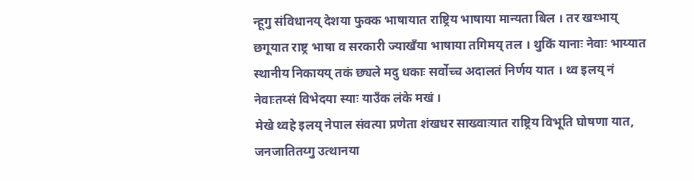न्हूगु संविधानय् देशया फुक्क भाषायात राष्ट्रिय भाषाया मान्यता बिल । तर खय्भाय् छगूयात राष्ट्र भाषा व सरकारी ज्याखँया भाषाया तगिमय् तल । थुकिं यानाः नेवाः भाय्यात स्थानीय निकायय् तकं छ्यले मदु धकाः सर्वोच्च अदालतं निर्णय यात । थ्व इलय् नं नेवाःतय्सं विभेदया स्याः याउँक लंके मखं ।
मेखे थ्वहे इलय् नेपाल संवत्या प्रणेता शंखधर साख्वाःयात राष्ट्रिय विभूति घोषणा यात, जनजातितय्गु उत्थानया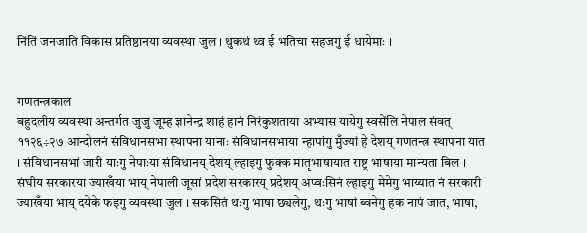निंतिं जनजाति विकास प्रतिष्ठानया व्यवस्था जुल । थुकथं थ्व ई भतिचा सहजगु ई धायेमाः ।


गणतन्त्रकाल
बहुदलीय व्यवस्था अन्तर्गत जुजु जूम्ह ज्ञानेन्द्र शाहं हानं निरंकुशताया अभ्यास यायेगु स्वसेंलि नेपाल संवत् ११२६÷२७ आन्दोलनं संविधानसभा स्थापना यानाः संविधानसभाया न्हापांगु मुँज्यां हे देशय् गणतन्त्र स्थापना यात । संविधानसभां जारी याःगु नेपाःया संविधानय् देशय् ल्हाइगु फुक्क मातृभाषायात राष्ट्र भाषाया मान्यता बिल । संघीय सरकारया ज्याखँया भाय् नेपाली जूसां प्रदेश सरकारय् प्रदेशय् अप्वःसिनं ल्हाइगु मेमेगु भाय्यात नं सरकारी ज्याखँया भाय् दयेके फइगु व्यवस्था जुल । सकसितं थःगु भाषा छ्यलेगु, थःगु भाषां ब्वनेगु हक नापं जात, भाषा,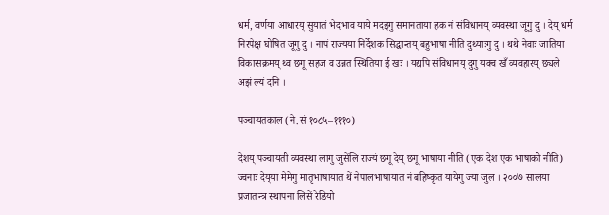धर्म, वर्णया आधारय् सुयातं भेदभाव याये मदइगु समानताया हक नं संविधानय् व्यवस्था जूगु दु । देय् धर्म निरपेक्ष घोषित जूगु दु । नापं राज्यया निर्देशक सिद्धान्तय् बहुभाषा नीति दुथ्याःगु दु । थथे नेवाः जातिया विकासक्रमय् थ्व छगू सहज व उन्नत स्थितिया ई खः । यद्यपि संविधानय् दुगु यक्व खँ व्यवहारय् छ्यले अझं ल्यं दनि ।

पञ्चायतकाल (ने.सं १०८५–१११०)

देशय् पञ्चायती व्यवस्था लागु जुसेंलि राज्यं छगू देय् छगू भाषाया नीति (एक देश एक भाषाको नीति) ज्वनाः देय्‌या मेमेगु मातृभाषायात थें नेपालभाषायात नं बहिष्कृत यायेगु ज्या जुल । २००७ सालया प्रजातन्त्र स्थापना लिसें रेडियो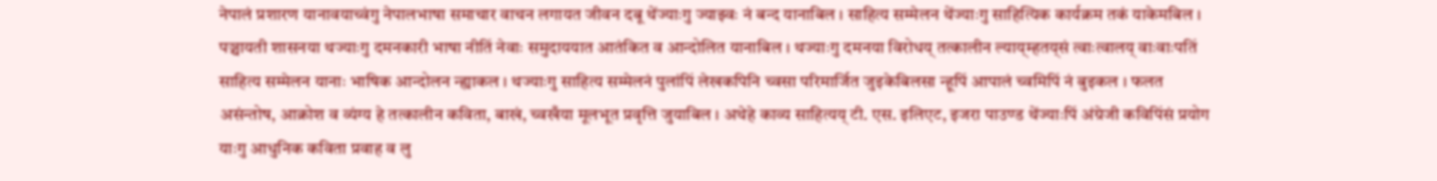नेपालं प्रशारण यानावयाच्वंगु नेपालभाषा समाचार वाचन लगायत जीवन दबू थेंज्याःगु ज्याझ्वः नं बन्द यानाबिल । साहित्य सम्मेलन थेंज्याःगु साहित्यिक कार्यक्रम तकं याकेमबिल । पञ्चायती शासनया थज्याःगु दमनकारी भाषा नीतिं नेवाः समुदाययात आतंकित व आन्दोलित यानाबिल । थज्याःगु दमनया विरोधय् तत्कालीन ल्याय्‌म्हतय्‌सं त्वाःत्वालय् वाःवाःपतिं साहित्य सम्मेलन यानाः भाषिक आन्दोलन न्ह्याकल । थज्याःगु साहित्य सम्मेलनं पुलांपिं लेखकपिनि च्वसा परिमार्जित जुइकेबिलसा न्हूपिं आपालं च्वमिपिं नं बुइकल । फलत असंन्तोष, आक्रोश व व्यंग्य हे तत्कालीन कविता, बाखं, च्वखँया मूलभूत प्रवृत्ति जुयाबिल । अथेहे काव्य साहित्यय् टी. एस. इलिएट, इजरा पाउण्ड थेंज्याःपिं अंग्रेजी कविपिंसं प्रयोग याःगु आधुनिक कविता प्रवाह व लु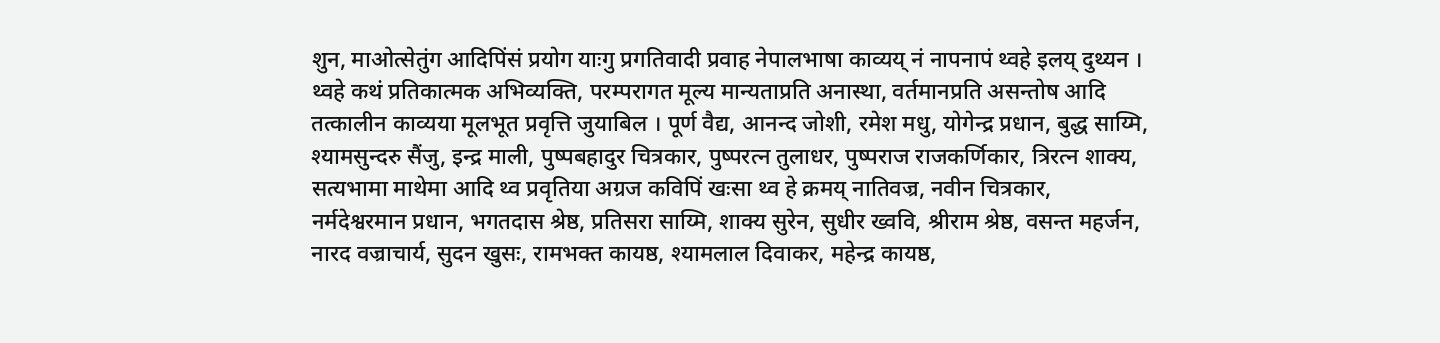शुन, माओत्सेतुंग आदिपिंसं प्रयोग याःगु प्रगतिवादी प्रवाह नेपालभाषा काव्यय् नं नापनापं थ्वहे इलय् दुथ्यन । थ्वहे कथं प्रतिकात्मक अभिव्यक्ति, परम्परागत मूल्य मान्यताप्रति अनास्था, वर्तमानप्रति असन्तोष आदि तत्कालीन काव्यया मूलभूत प्रवृत्ति जुयाबिल । पूर्ण वैद्य, आनन्द जोशी, रमेश मधु, योगेन्द्र प्रधान, बुद्ध साय्मि, श्यामसुन्दरु सैंजु, इन्द्र माली, पुष्पबहादुर चित्रकार, पुष्परत्न तुलाधर, पुष्पराज राजकर्णिकार, त्रिरत्न शाक्य, सत्यभामा माथेमा आदि थ्व प्रवृतिया अग्रज कविपिं खःसा थ्व हे क्रमय् नातिवज्र, नवीन चित्रकार, नर्मदेश्वरमान प्रधान, भगतदास श्रेष्ठ, प्रतिसरा साय्मि, शाक्य सुरेन, सुधीर ख्ववि, श्रीराम श्रेष्ठ, वसन्त महर्जन, नारद वज्राचार्य, सुदन खुसः, रामभक्त कायष्ठ, श्यामलाल दिवाकर, महेन्द्र कायष्ठ,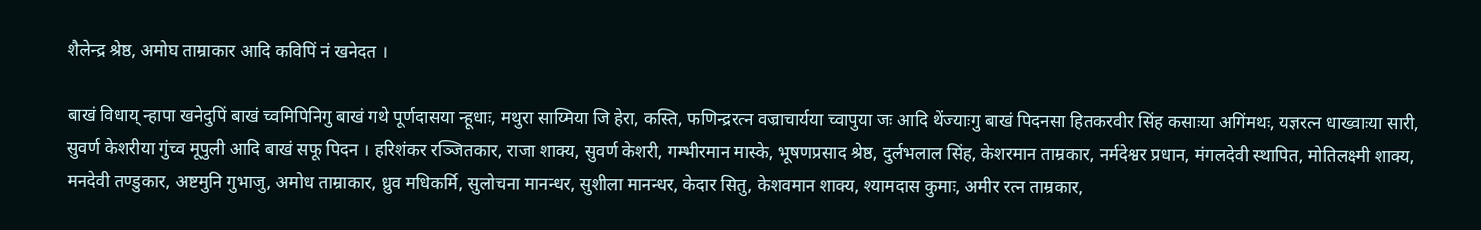शैलेन्द्र श्रेष्ठ, अमोघ ताम्राकार आदि कविपिं नं खनेदत ।

बाखं विधाय् न्हापा खनेदुपिं बाखं च्वमिपिनिगु बाखं गथे पूर्णदासया न्हूधाः, मथुरा साय्मिया जि हेरा, कस्ति, फणिन्द्ररत्न वज्राचार्यया च्वापुया जः आदि थेंज्याःगु बाखं पिदनसा हितकरवीर सिंह कसाःया अगिंमथः, यज्ञरत्न धाख्वाःया सारी, सुवर्ण केशरीया गुंच्व मूपुली आदि बाखं सफू पिदन । हरिशंकर रञ्जितकार, राजा शाक्य, सुवर्ण केशरी, गम्भीरमान मास्के, भूषणप्रसाद श्रेष्ठ, दुर्लभलाल सिंह, केशरमान ताम्रकार, नर्मदेश्वर प्रधान, मंगलदेवी स्थापित, मोतिलक्ष्मी शाक्य, मनदेवी तण्डुकार, अष्टमुनि गुभाजु, अमोध ताम्राकार, ध्रुव मधिकर्मि, सुलोचना मानन्धर, सुशीला मानन्धर, केदार सितु, केशवमान शाक्य, श्यामदास कुमाः, अमीर रत्न ताम्रकार,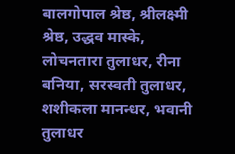बालगोपाल श्रेष्ठ, श्रीलक्ष्मी श्रेष्ठ, उद्धव मास्के, लोचनतारा तुलाधर, रीना बनिया, सरस्वती तुलाधर, शशीकला मानन्धर, भवानी तुलाधर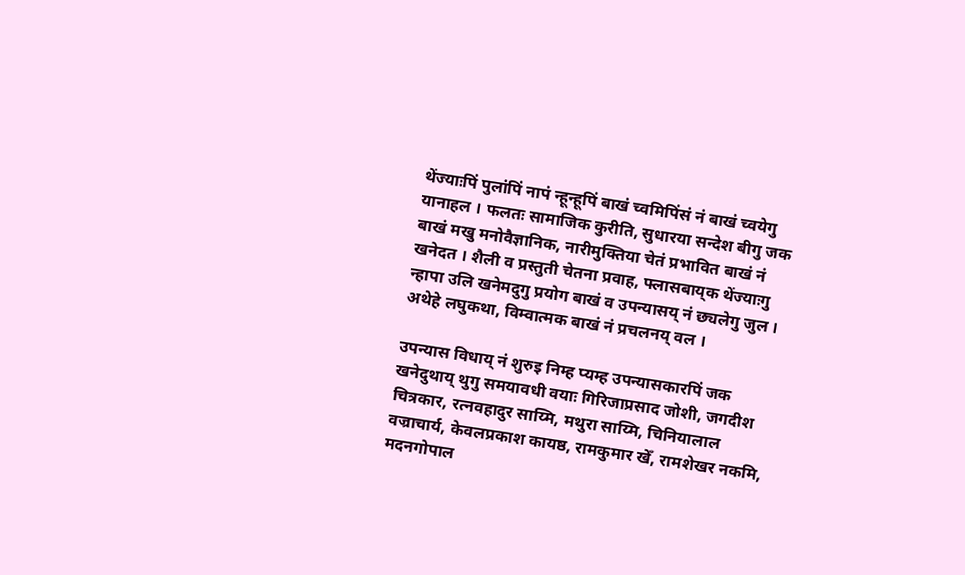थेंज्याःपिं पुलांपिं नापं न्हून्हूपिं बाखं च्वमिपिंसं नं बाखं च्वयेगु यानाहल । फलतः सामाजिक कुरीति, सुधारया सन्देश बीगु जक बाखं मखु मनोवैज्ञानिक, नारीमुक्तिया चेतं प्रभावित बाखं नं खनेदत । शैली व प्रस्तुती चेतना प्रवाह, फ्लासबाय्‌क थेंज्याःगु न्हापा उलि खनेमदुगु प्रयोग बाखं व उपन्यासय् नं छ्यलेगु जुल । अथेहे लघुकथा, विम्वात्मक बाखं नं प्रचलनय् वल ।

उपन्यास विधाय् नं शुरुइ निम्ह प्यम्ह उपन्यासकारपिं जक खनेदुथाय् थुगु समयावधी वयाः गिरिजाप्रसाद जोशी, जगदीश चित्रकार, रत्नवहादुर साय्मि, मथुरा साय्मि, चिनियालाल वज्राचार्य, केवलप्रकाश कायष्ठ, रामकुमार खेँ, रामशेखर नकमि, मदनगोपाल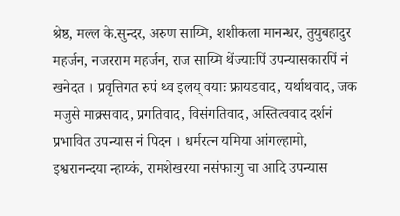श्रेष्ठ, मल्ल के.सुन्दर, अरुण साय्मि, शशीकला मानन्धर, तुयुबहादुर महर्जन, नजरराम महर्जन, राज साय्मि थेंज्याःपिं उपन्यासकारपिं नं खनेदत । प्रवृत्तिगत रुपं थ्व इलय् वयाः फ्रायडवाद, यर्थाथवाद, जक मजुसे माक्र्सवाद, प्रगतिवाद, विसंगतिवाद, अस्तित्ववाद दर्शनं प्रभावित उपन्यास नं पिदन । धर्मरत्न यमिया आंगल्हामो, इश्वरानन्दया न्हाय्कं, रामशेखरया नसंफाःगु चा आदि उपन्यास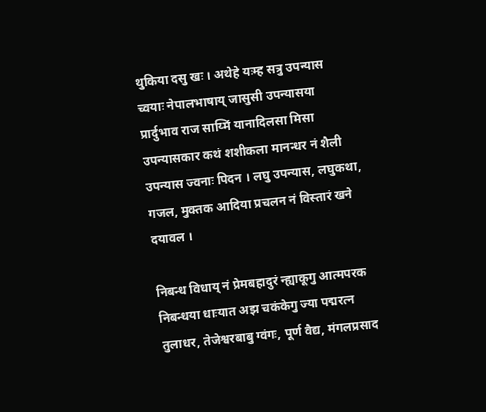थुकिया दसु खः । अथेहे यःम्ह सत्रु उपन्यास च्वयाः नेपालभाषाय् जासुसी उपन्यासया प्रार्दुभाव राज साय्मिं यानादिलसा मिसा उपन्यासकार कथं शशीकला मानन्धर नं शैली उपन्यास ज्वनाः पिदन । लघु उपन्यास, लघुकथा, गजल, मुक्तक आदिया प्रचलन नं विस्तारं खने दयावल ।

निबन्ध विधाय् नं प्रेमबहादुरं न्ह्याकूगु आत्मपरक निबन्धया धाःयात अझ चकंकेगु ज्या पद्मरत्न तुलाधर, तेजेश्वरबाबु ग्वंगः, पूर्ण वैद्य, मंगलप्रसाद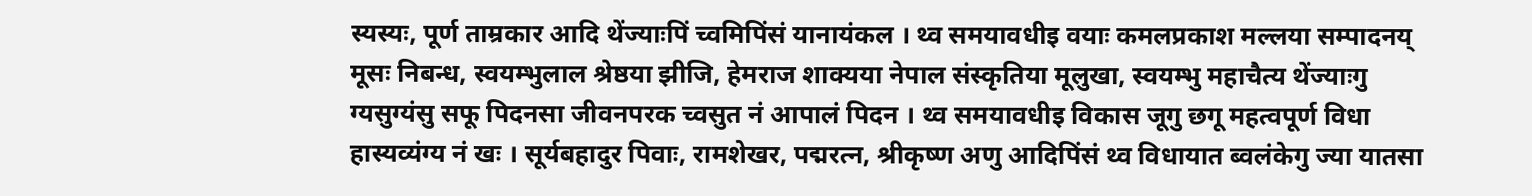स्यस्यः, पूर्ण ताम्रकार आदि थेंज्याःपिं च्वमिपिंसं यानायंकल । थ्व समयावधीइ वयाः कमलप्रकाश मल्लया सम्पादनय् मूसः निबन्ध, स्वयम्भुलाल श्रेष्ठया झीजि, हेमराज शाक्यया नेपाल संस्कृतिया मूलुखा, स्वयम्भु महाचैत्य थेंज्याःगु ग्यसुग्यंसु सफू पिदनसा जीवनपरक च्वसुत नं आपालं पिदन । थ्व समयावधीइ विकास जूगु छगू महत्वपूर्ण विधा हास्यव्यंग्य नं खः । सूर्यबहादुर पिवाः, रामशेखर, पद्मरत्न, श्रीकृष्ण अणु आदिपिंसं थ्व विधायात ब्वलंकेगु ज्या यातसा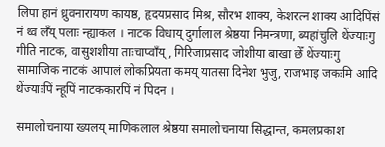लिपा हानं ध्रुवनारायण कायष्ठ, हृदयप्रसाद मिश्र, सौरभ शाक्य, केशरत्न शाक्य आदिपिंसं नं थ्व लँय् पलाः न्ह्याकल । नाटक विधाय् दुर्गालाल श्रेष्ठया निमन्त्रणा, ब्यहांचुलि थेंज्याःगु गीति नाटक, वासुशशीया ताःचाप्वाँय्, गिरिजाप्रसाद जोशीया बाखा छेँ थेंज्याःगु सामाजिक नाटकं आपालं लोकप्रियता कमय् यातसा दिनेश भुजु, राजभाइ जकःमि आदि थेंज्याःपिं न्हूपिं नाटककारपिं नं पिदन ।

समालोचनाया ख्यलय् माणिकलाल श्रेष्ठया समालोचनाया सिद्धान्त, कमलप्रकाश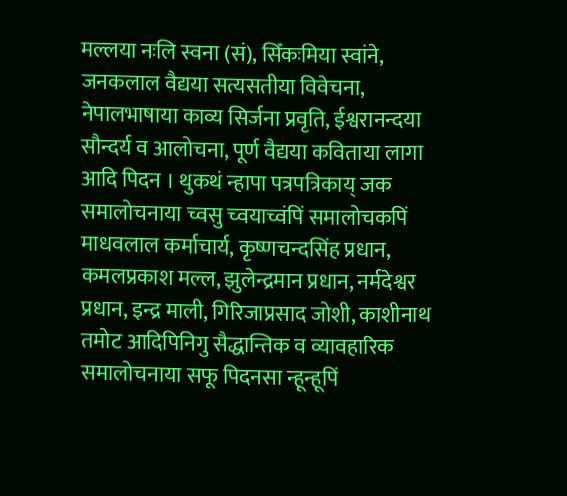मल्लया नःलि स्वना (सं), सिँकःमिया स्वांने, जनकलाल वैद्यया सत्यसतीया विवेचना, नेपालभाषाया काव्य सिर्जना प्रवृति, ईश्वरानन्दया सौन्दर्य व आलोचना, पूर्ण वैद्यया कविताया लागा आदि पिदन । थुकथं न्हापा पत्रपत्रिकाय् जक समालोचनाया च्वसु च्वयाच्वंपिं समालोचकपिं माधवलाल कर्माचार्य, कृष्णचन्दसिंह प्रधान, कमलप्रकाश मल्ल, झुलेन्द्रमान प्रधान, नर्मदेश्वर प्रधान, इन्द्र माली, गिरिजाप्रसाद जोशी, काशीनाथ तमोट आदिपिनिगु सैद्धान्तिक व व्यावहारिक समालोचनाया सफू पिदनसा न्हून्हूपिं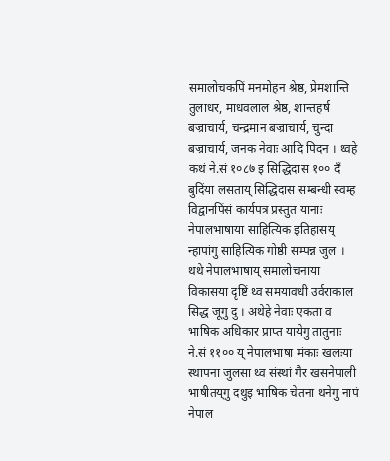समालोचकपिं मनमोहन श्रेष्ठ, प्रेमशान्ति तुलाधर, माधवलाल श्रेष्ठ, शान्तहर्ष बज्राचार्य, चन्द्रमान बज्राचार्य, चुन्दा बज्राचार्य, जनक नेवाः आदि पिदन । थ्वहे कथं ने.सं १०८७ इ सिद्धिदास १०० दँ बुदिंया लसताय् सिद्धिदास सम्बन्धी स्वम्ह विद्वानपिंसं कार्यपत्र प्रस्तुत यानाः नेपालभाषाया साहित्यिक इतिहासय् न्हापांगु साहित्यिक गोष्ठी सम्पन्न जुल । थथे नेपालभाषाय् समालोचनाया विकासया दृष्टिं थ्व समयावधी उर्वराकाल सिद्ध जूगु दु । अथेहे नेवाः एकता व भाषिक अधिकार प्राप्त यायेगु तातुनाः ने.सं ११०० य् नेपालभाषा मंकाः खलःया स्थापना जुलसा थ्व संस्थां गैर खसनेपाली भाषीतय्‌गु दथुइ भाषिक चेतना थनेगु नापं नेपाल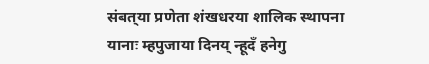संबत्‌या प्रणेता शंखधरया शालिक स्थापना यानाः म्हपुजाया दिनय् न्हूदँ हनेगु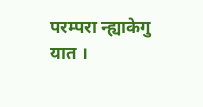परम्परा न्ह्याकेगु यात ।